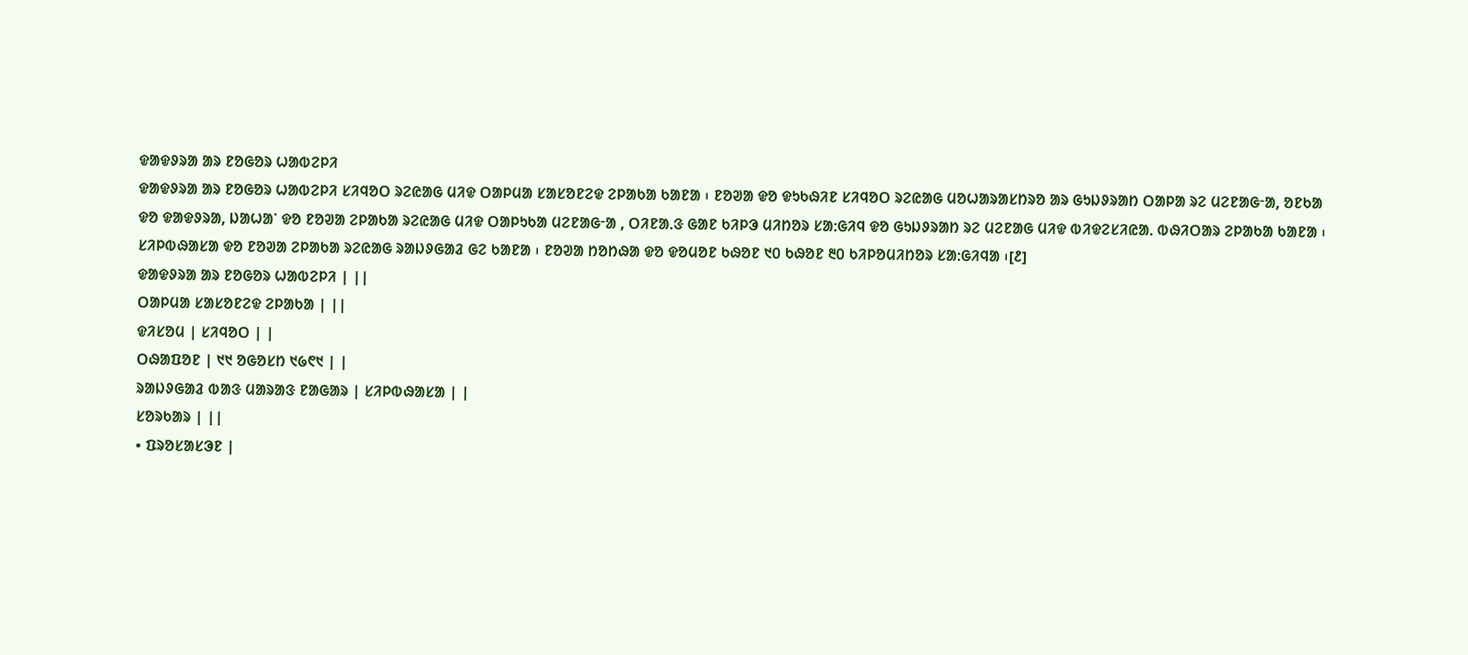ᱫᱟᱫᱽᱨᱟ ᱟᱨ ᱱᱚᱜᱚᱨ ᱦᱟᱵᱮᱞᱤ
ᱫᱟᱫᱽᱨᱟ ᱟᱨ ᱱᱚᱜᱚᱨ ᱦᱟᱵᱮᱞᱤ ᱥᱤᱧᱚᱛ ᱨᱮᱭᱟᱜ ᱢᱤᱫ ᱛᱟᱞᱢᱟ ᱥᱟᱥᱚᱱᱮᱫ ᱮᱞᱟᱠᱟ ᱠᱟᱱᱟ ᱾ ᱱᱚᱣᱟ ᱫᱚ ᱫᱩᱠᱷᱤᱱ ᱥᱤᱧᱚᱛ ᱨᱮᱭᱟᱜ ᱢᱚᱦᱟᱨᱟᱥᱴᱨᱚ ᱟᱨ ᱜᱩᱡᱽᱨᱟᱴ ᱛᱟᱞᱟ ᱨᱮ ᱢᱮᱱᱟᱜᱼᱟ, ᱚᱱᱠᱟ ᱫᱚ ᱫᱟᱫᱽᱨᱟ, ᱡᱟᱦᱟᱸ ᱫᱚ ᱱᱚᱣᱟ ᱮᱞᱟᱠᱟ ᱨᱮᱭᱟᱜ ᱢᱤᱫ ᱛᱟᱞᱩᱠᱟ ᱢᱮᱱᱟᱜᱼᱟ , ᱛᱤᱱᱟᱹᱝ ᱜᱟᱱ ᱠᱤᱞᱳ ᱢᱤᱴᱚᱨ ᱥᱟᱺᱜᱤᱧ ᱫᱚ ᱜᱩᱡᱽᱨᱟᱴ ᱨᱮ ᱢᱮᱱᱟᱜ ᱢᱤᱫ ᱵᱤᱫᱮᱥᱤᱭᱟᱹ ᱵᱷᱤᱛᱟᱨ ᱮᱞᱟᱠᱟ ᱠᱟᱱᱟ ᱾ ᱥᱤᱞᱵᱷᱟᱥᱟ ᱫᱚ ᱱᱚᱣᱟ ᱮᱞᱟᱠᱟ ᱨᱮᱭᱟᱜ ᱨᱟᱡᱽᱜᱟᱲ ᱜᱮ ᱠᱟᱱᱟ ᱾ ᱱᱚᱣᱟ ᱴᱚᱴᱷᱟ ᱫᱚ ᱫᱚᱢᱚᱱ ᱠᱷᱚᱱ ᱑᱐ ᱠᱷᱚᱱ ᱓᱐ ᱠᱤᱞᱚᱢᱤᱴᱚᱨ ᱥᱟᱺᱜᱤᱧᱟ ᱾[᱒]
ᱫᱟᱫᱽᱨᱟ ᱟᱨ ᱱᱚᱜᱚᱨ ᱦᱟᱵᱮᱞᱤ | ||
ᱛᱟᱞᱢᱟ ᱥᱟᱥᱚᱱᱮᱫ ᱮᱞᱟᱠᱟ | ||
ᱫᱤᱥᱚᱢ | ᱥᱤᱧᱚᱛ | |
ᱛᱷᱟᱯᱚᱱ | ᱑᱑ ᱚᱜᱚᱥᱴ ᱑᱙᱖᱑ | |
ᱨᱟᱡᱽᱜᱟᱲ ᱵᱟᱝ ᱢᱟᱨᱟᱝ ᱱᱟᱜᱟᱨ | ᱥᱤᱞᱵᱷᱟᱥᱟ | |
ᱥᱚᱨᱠᱟᱨ | ||
• ᱯᱨᱚᱥᱟᱥᱳᱱ |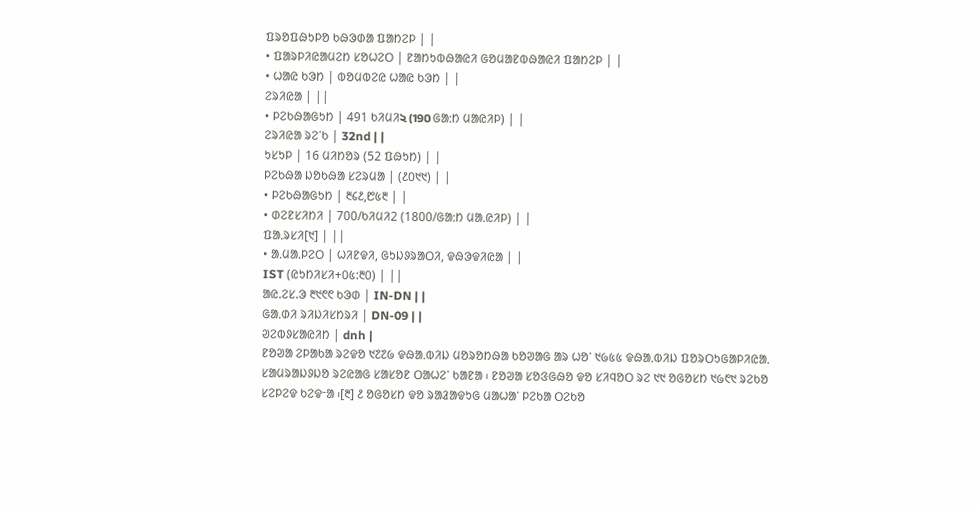ᱯᱨᱚᱯᱷᱩᱞᱚ ᱠᱷᱳᱰᱟ ᱯᱟᱴᱮᱞ | |
• ᱯᱟᱨᱞᱤᱭᱟᱢᱮᱴ ᱥᱚᱦᱮᱛ | ᱱᱟᱴᱩᱵᱷᱟᱭᱤ ᱜᱚᱢᱟᱱᱵᱷᱟᱭᱤ ᱯᱟᱴᱮᱞ | |
• ᱦᱟᱭ ᱠᱳᱴ | ᱵᱚᱢᱵᱮᱭ ᱦᱟᱭ ᱠᱳᱴ | |
ᱮᱨᱤᱭᱟ | ||
• ᱞᱮᱠᱷᱟᱜᱩᱴ | 491 ᱠᱤᱢᱤ২ (190 ᱜᱟᱺᱴ ᱢᱟᱭᱤᱞ) | |
ᱮᱨᱤᱭᱟ ᱨᱮᱸᱠ | 32nd | |
ᱩᱥᱩᱞ | 16 ᱢᱤᱴᱚᱨ (52 ᱯᱷᱩᱴ) | |
ᱞᱮᱠᱷᱟ ᱡᱚᱠᱷᱟ ᱥᱮᱨᱢᱟ | (᱒᱐᱑᱑) | |
• ᱞᱮᱠᱷᱟᱜᱩᱴ | ᱓᱔᱒,᱘᱕᱓ | |
• ᱰᱮᱱᱥᱤᱴᱤ | 700/ᱠᱤᱢᱤ2 (1800/ᱜᱟᱺᱴ ᱢᱟᱹᱭᱤᱞ) | |
ᱯᱟᱹᱨᱥᱤ[᱑] | ||
• ᱟᱹᱢᱟᱹᱞᱮᱛ | ᱦᱤᱱᱫᱤ, ᱜᱩᱡᱽᱨᱟᱛᱤ, ᱫᱷᱳᱫᱤᱭᱟ | |
IST (ᱭᱩᱴᱤᱥᱤ+᱐᱕:᱓᱐) | ||
ᱟᱭ.ᱮᱥ.ᱳ ᱓᱑᱖᱖ ᱠᱳᱰ | IN-DN | |
ᱜᱟᱹᱰᱤ ᱨᱤᱡᱤᱥᱴᱨᱤ | DN-09 | |
ᱣᱮᱵᱽᱥᱟᱭᱤᱴ | dnh |
ᱱᱚᱣᱟ ᱮᱞᱟᱠᱟ ᱨᱮᱫᱚ ᱑᱗᱗᱙ ᱫᱷᱟᱹᱵᱤᱡ ᱢᱚᱨᱚᱴᱷᱟ ᱠᱚᱣᱟᱜ ᱟᱨ ᱦᱚᱸ ᱑᱙᱕᱕ ᱫᱷᱟᱹᱵᱤᱡ ᱯᱚᱨᱛᱩᱜᱟᱞᱤᱭᱟᱹ ᱥᱟᱢᱨᱟᱡᱽᱡᱚ ᱨᱮᱭᱟᱜ ᱥᱟᱥᱚᱱ ᱛᱟᱦᱮᱸ ᱠᱟᱱᱟ ᱾ ᱱᱚᱣᱟ ᱥᱚᱝᱜᱷᱚ ᱫᱚ ᱥᱤᱧᱚᱛ ᱨᱮ ᱑᱑ ᱚᱜᱚᱥᱴ ᱑᱙᱖᱑ ᱨᱮᱠᱚ ᱥᱮᱞᱮᱫ ᱠᱮᱫᱼᱟ ᱾[᱓] ᱒ ᱚᱜᱚᱥᱴ ᱫᱚ ᱨᱟᱲᱟᱫᱩᱜ ᱢᱟᱦᱟᱸ ᱞᱮᱠᱟ ᱛᱮᱠᱚ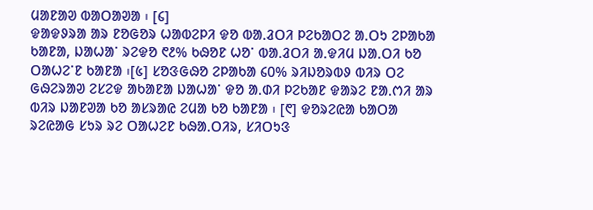ᱢᱟᱱᱟᱣ ᱵᱟᱛᱟᱣᱟ ᱾ [᱔]
ᱫᱟᱫᱽᱨᱟ ᱟᱨ ᱱᱚᱜᱚᱨ ᱦᱟᱵᱮᱞᱤ ᱫᱚ ᱵᱟᱹᱲᱛᱤ ᱞᱮᱠᱟᱛᱮ ᱟᱹᱛᱩ ᱮᱞᱟᱠᱟ ᱠᱟᱱᱟ, ᱡᱟᱦᱟᱸ ᱨᱮᱫᱚ ᱖᱒% ᱠᱷᱚᱱ ᱦᱚᱸ ᱵᱟᱹᱲᱛᱤ ᱟᱹᱫᱤᱢ ᱡᱟᱹᱛᱤ ᱠᱚ ᱛᱟᱦᱮᱸᱱ ᱠᱟᱱᱟ ᱾[᱕] ᱥᱚᱝᱜᱷᱚ ᱮᱞᱟᱠᱟ ᱔᱐% ᱨᱤᱡᱚᱨᱵᱽ ᱵᱤᱨ ᱛᱮ ᱜᱷᱮᱨᱟᱣ ᱮᱥᱮᱫ ᱟᱠᱟᱱᱟ ᱡᱟᱦᱟᱸ ᱫᱚ ᱟᱹᱰᱤ ᱞᱮᱠᱟᱱ ᱫᱟᱨᱮ ᱱᱟᱹᱬᱤ ᱟᱨ ᱵᱤᱨ ᱡᱟᱱᱣᱟ ᱠᱚ ᱟᱥᱨᱟᱭ ᱮᱢᱟ ᱠᱚ ᱠᱟᱱᱟ ᱾ [᱖] ᱫᱚᱨᱮᱭᱟ ᱠᱟᱛᱟ ᱨᱮᱭᱟᱜ ᱥᱩᱨ ᱨᱮ ᱛᱟᱦᱮᱱ ᱠᱷᱟᱹᱛᱤᱨ, ᱥᱤᱛᱩᱝ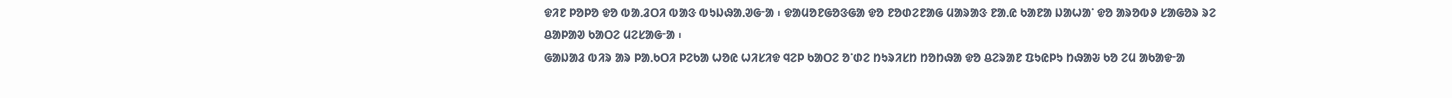ᱫᱤᱱ ᱞᱚᱞᱚ ᱫᱚ ᱵᱟᱹᱲᱛᱤ ᱵᱟᱝ ᱵᱩᱡᱷᱟᱹᱣᱜᱼᱟ ᱾ ᱫᱟᱢᱚᱱᱜᱚᱝᱜᱟ ᱫᱚ ᱱᱚᱰᱮᱱᱟᱜ ᱢᱟᱨᱟᱝ ᱱᱟᱹᱭ ᱠᱟᱱᱟ ᱡᱟᱦᱟᱸ ᱫᱚ ᱟᱨᱚᱵᱽ ᱥᱟᱜᱚᱨ ᱨᱮ ᱪᱟᱞᱟᱣ ᱠᱟᱛᱮ ᱢᱮᱥᱟᱜᱼᱟ ᱾
ᱜᱟᱡᱟᱲ ᱵᱤᱨ ᱟᱨ ᱞᱟᱹᱠᱛᱤ ᱞᱮᱠᱟ ᱦᱚᱭ ᱦᱤᱥᱤᱫ ᱧᱮᱞ ᱠᱟᱛᱮ ᱚᱸᱰᱮ ᱴᱩᱨᱤᱥᱴ ᱴᱚᱴᱷᱟ ᱫᱚ ᱪᱮᱨᱟᱱ ᱯᱩᱭᱞᱩ ᱴᱷᱟᱶ ᱠᱚ ᱮᱢ ᱟᱠᱟᱫᱼᱟ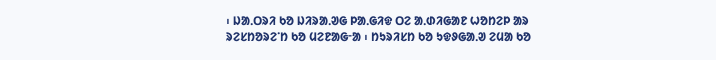᱾ ᱡᱟᱹᱛᱨᱤ ᱠᱚ ᱡᱤᱨᱟᱹᱣᱜ ᱞᱟᱹᱜᱤᱫ ᱛᱮ ᱟᱹᱰᱤᱜᱟᱱ ᱦᱚᱴᱮᱞ ᱟᱨ ᱨᱮᱥᱴᱚᱨᱮᱸᱴ ᱠᱚ ᱢᱮᱱᱟᱜᱼᱟ ᱾ ᱴᱩᱨᱤᱥᱴ ᱠᱚ ᱩᱫᱽᱜᱟᱹᱣ ᱮᱢᱟ ᱠᱚ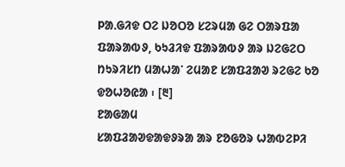ᱞᱟᱹᱜᱤᱫ ᱛᱮ ᱡᱚᱛᱚ ᱥᱮᱨᱢᱟ ᱜᱮ ᱛᱟᱨᱯᱟ ᱯᱟᱨᱟᱵᱽ, ᱠᱩᱲᱤᱫ ᱯᱟᱨᱟᱵᱽ ᱟᱨ ᱡᱮᱜᱮᱛ ᱴᱩᱨᱤᱥᱴ ᱢᱟᱦᱟᱸ ᱮᱢᱟᱱ ᱥᱟᱯᱲᱟᱣ ᱨᱮᱜᱮ ᱠᱚ ᱫᱚᱦᱚᱭᱟ ᱾ [᱓]
ᱱᱟᱜᱟᱢ
ᱥᱟᱯᱲᱟᱣᱫᱟᱫᱽᱨᱟ ᱟᱨ ᱱᱚᱜᱚᱨ ᱦᱟᱵᱮᱞᱤ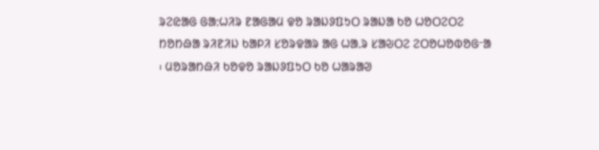ᱨᱮᱭᱟᱜ ᱜᱟᱺᱦᱤᱨ ᱱᱟᱜᱟᱢ ᱫᱚ ᱨᱟᱡᱽᱯᱩᱛ ᱨᱟᱡᱟ ᱠᱚ ᱦᱚᱛᱮᱛᱮ ᱴᱚᱴᱷᱟ ᱨᱤᱱᱤᱡ ᱠᱟᱞᱤ ᱥᱚᱨᱫᱟᱨ ᱟᱜ ᱦᱟᱹᱨ ᱥᱟᱶᱛᱮ ᱮᱛᱚᱦᱚᱵᱚᱜᱼᱟ ᱾ ᱢᱚᱨᱟᱴᱷᱤ ᱠᱚᱫᱚ ᱨᱟᱡᱽᱯᱩᱛ ᱠᱚ ᱦᱟᱨᱟᱣ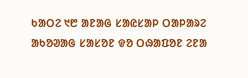ᱠᱟᱛᱮ ᱑᱘ ᱟᱱᱟᱜ ᱥᱟᱭᱥᱟᱞ ᱛᱟᱞᱟᱨᱮ ᱟᱠᱚᱣᱟᱜ ᱥᱟᱥᱚᱱ ᱫᱚ ᱛᱷᱟᱯᱚᱱ ᱮᱱᱟ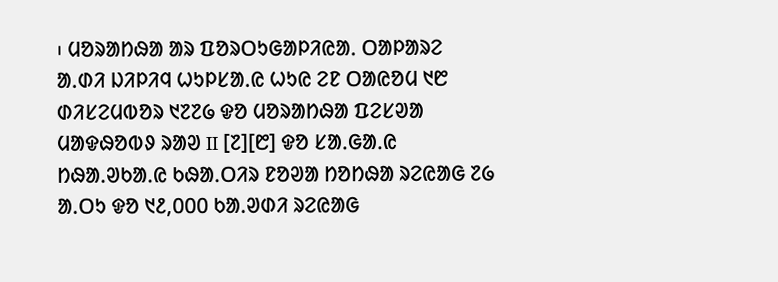᱾ ᱢᱚᱨᱟᱴᱷᱟ ᱟᱨ ᱯᱚᱨᱛᱩᱜᱟᱞᱤᱭᱟᱹ ᱛᱟᱞᱟᱨᱮ ᱟᱹᱰᱤ ᱡᱤᱞᱤᱧ ᱦᱩᱞᱥᱟᱹᱭ ᱦᱩᱭ ᱮᱱ ᱛᱟᱭᱚᱢ ᱑᱘ ᱰᱤᱥᱮᱢᱵᱚᱨ ᱑᱗᱗᱙ ᱫᱚ ᱢᱚᱨᱟᱴᱷᱟ ᱯᱮᱥᱣᱟ ᱢᱟᱫᱷᱚᱵᱽ ᱨᱟᱣ II [᱗][᱘] ᱫᱚ ᱥᱟᱹᱜᱟᱹᱭ ᱴᱷᱟᱹᱣᱠᱟᱹᱭ ᱠᱷᱟᱹᱛᱤᱨ ᱱᱚᱣᱟ ᱴᱚᱴᱷᱟ ᱨᱮᱭᱟᱜ ᱗᱙ ᱟᱹᱛᱩ ᱫᱚ ᱑᱒,᱐᱐᱐ ᱠᱟᱹᱣᱰᱤ ᱨᱮᱭᱟᱜ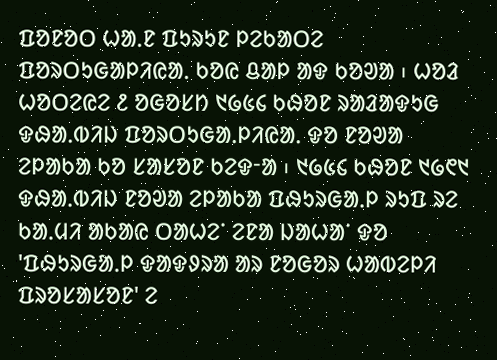ᱯᱚᱱᱚᱛ ᱦᱟᱹᱱ ᱯᱩᱨᱩᱱ ᱞᱮᱠᱟᱛᱮ ᱯᱚᱨᱛᱩᱜᱟᱞᱤᱭᱟᱹ ᱠᱚᱭ ᱪᱟᱞ ᱟᱫ ᱠᱚᱣᱟ ᱾ ᱦᱚᱲ ᱦᱚᱛᱮᱭᱮ ᱒ ᱚᱜᱚᱥᱴ ᱑᱙᱕᱔ ᱠᱷᱚᱱ ᱨᱟᱲᱟᱫᱩᱜ ᱫᱷᱟᱹᱵᱤᱡ ᱯᱚᱨᱛᱩᱜᱟᱹᱞᱤᱭᱟᱹ ᱫᱚ ᱱᱚᱣᱟ ᱮᱞᱟᱠᱟ ᱠᱚ ᱥᱟᱥᱚᱱ ᱠᱮᱫᱼᱟ ᱾ ᱑᱙᱕᱔ ᱠᱷᱚᱱ ᱑᱙᱖᱑ ᱫᱷᱟᱹᱵᱤᱡ ᱱᱚᱣᱟ ᱮᱞᱟᱠᱟ ᱯᱷᱩᱨᱜᱟᱹᱞ ᱨᱩᱯ ᱨᱮ ᱠᱟᱹᱢᱤ ᱟᱠᱟᱭ ᱛᱟᱦᱮᱸ ᱮᱱᱟ ᱡᱟᱦᱟᱸ ᱫᱚ 'ᱯᱷᱩᱨᱜᱟᱹᱞ ᱫᱟᱫᱽᱨᱟ ᱟᱨ ᱱᱚᱜᱚᱨ ᱦᱟᱵᱮᱞᱤ ᱯᱨᱚᱥᱟᱥᱚᱱ' ᱮ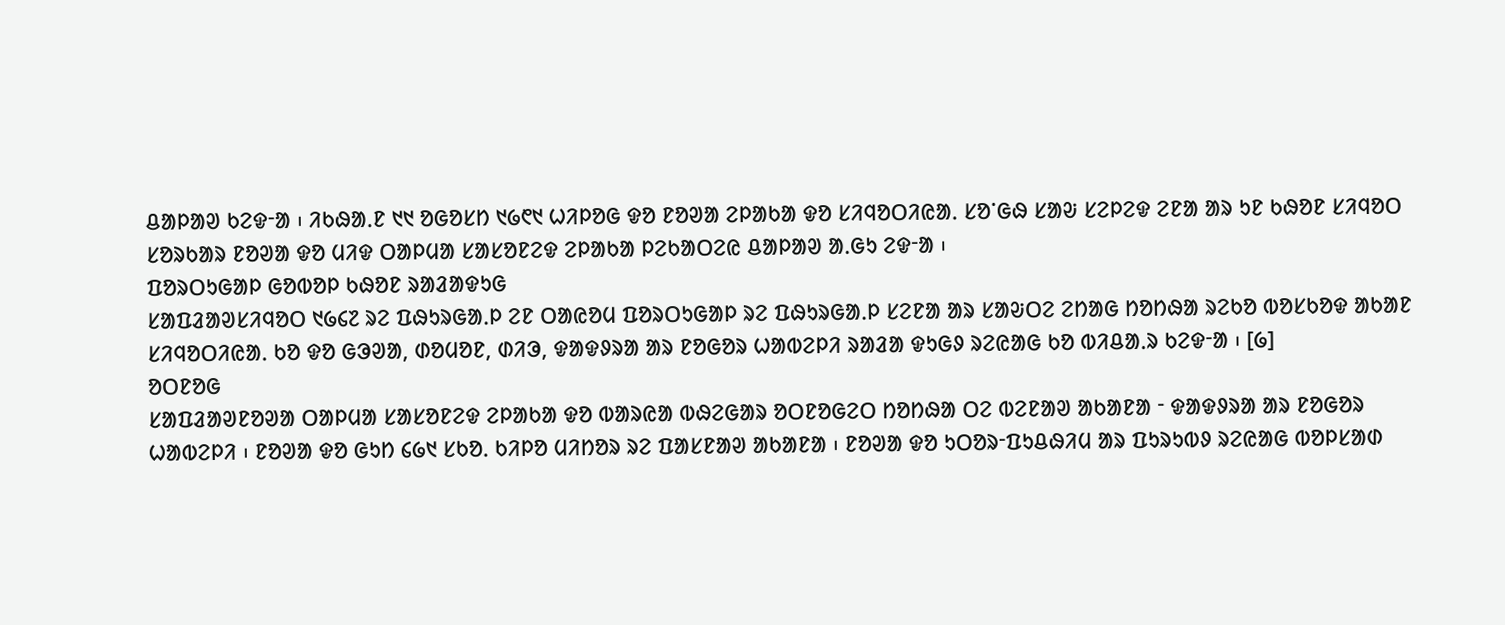ᱪᱟᱞᱟᱣ ᱠᱮᱫᱼᱟ ᱾ ᱤᱠᱷᱟᱹᱱ ᱑᱑ ᱚᱜᱚᱥᱴ ᱑᱙᱖᱑ ᱦᱤᱞᱚᱜ ᱫᱚ ᱱᱚᱣᱟ ᱮᱞᱟᱠᱟ ᱫᱚ ᱥᱤᱧᱚᱛᱤᱭᱟᱹ ᱥᱚᱸᱜᱷ ᱥᱟᱶ ᱥᱮᱞᱮᱫ ᱮᱱᱟ ᱟᱨ ᱩᱱ ᱠᱷᱚᱱ ᱥᱤᱧᱚᱛ ᱥᱚᱨᱠᱟᱨ ᱱᱚᱣᱟ ᱫᱚ ᱢᱤᱫ ᱛᱟᱞᱢᱟ ᱥᱟᱥᱚᱱᱮᱫ ᱮᱞᱟᱠᱟ ᱞᱮᱠᱟᱛᱮᱭ ᱪᱟᱞᱟᱣ ᱟᱹᱜᱩ ᱮᱫᱼᱟ ᱾
ᱯᱚᱨᱛᱩᱜᱟᱞ ᱜᱚᱵᱚᱞ ᱠᱷᱚᱱ ᱨᱟᱲᱟᱫᱩᱜ
ᱥᱟᱯᱲᱟᱣᱥᱤᱧᱚᱛ ᱑᱙᱔᱗ ᱨᱮ ᱯᱷᱩᱨᱜᱟᱹᱞ ᱮᱱ ᱛᱟᱭᱚᱢ ᱯᱚᱨᱛᱩᱜᱟᱞ ᱨᱮ ᱯᱷᱩᱨᱜᱟᱹᱞ ᱥᱮᱱᱟ ᱟᱨ ᱥᱟᱶᱛᱮ ᱮᱴᱟᱜ ᱴᱚᱴᱷᱟ ᱨᱮᱠᱚ ᱵᱚᱥᱠᱚᱫ ᱟᱠᱟᱱ ᱥᱤᱧᱚᱛᱤᱭᱟᱹ ᱠᱚ ᱫᱚ ᱜᱳᱣᱟ, ᱰᱚᱢᱚᱱ, ᱰᱤᱳ, ᱫᱟᱫᱽᱨᱟ ᱟᱨ ᱱᱚᱜᱚᱨ ᱦᱟᱵᱮᱞᱤ ᱨᱟᱲᱟ ᱫᱩᱜᱽ ᱨᱮᱭᱟᱜ ᱠᱚ ᱵᱤᱪᱟᱹᱨ ᱠᱮᱫᱼᱟ ᱾ [᱙]
ᱚᱛᱱᱚᱜ
ᱥᱟᱯᱲᱟᱣᱱᱚᱣᱟ ᱛᱟᱞᱢᱟ ᱥᱟᱥᱚᱱᱮᱫ ᱮᱞᱟᱠᱟ ᱫᱚ ᱵᱟᱨᱭᱟ ᱵᱷᱮᱜᱟᱨ ᱚᱛᱱᱚᱜᱮᱛ ᱴᱚᱴᱷᱟ ᱛᱮ ᱵᱮᱱᱟᱣ ᱟᱠᱟᱱᱟ ᱼ ᱫᱟᱫᱽᱨᱟ ᱟᱨ ᱱᱚᱜᱚᱨ ᱦᱟᱵᱮᱞᱤ ᱾ ᱱᱚᱣᱟ ᱫᱚ ᱜᱩᱴ ᱔᱙᱑ ᱥᱠᱚᱹ ᱠᱤᱞᱚ ᱢᱤᱴᱚᱨ ᱨᱮ ᱯᱟᱥᱱᱟᱣ ᱟᱠᱟᱱᱟ ᱾ ᱱᱚᱣᱟ ᱫᱚ ᱩᱛᱚᱨᱼᱯᱩᱪᱷᱤᱢ ᱟᱨ ᱯᱩᱨᱩᱵᱽ ᱨᱮᱭᱟᱜ ᱵᱚᱞᱥᱟᱰ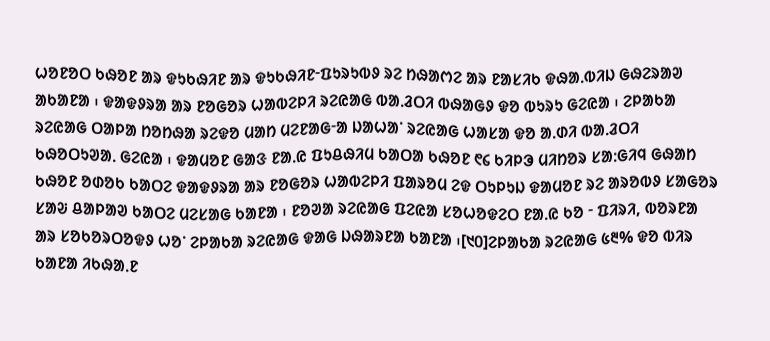ᱦᱚᱱᱚᱛ ᱠᱷᱚᱱ ᱟᱨ ᱫᱩᱠᱷᱤᱱ ᱟᱨ ᱫᱩᱠᱷᱤᱱᱼᱯᱩᱨᱩᱵᱽ ᱨᱮ ᱴᱷᱟᱬᱮ ᱟᱨ ᱱᱟᱥᱤᱠ ᱫᱷᱟᱹᱵᱤᱡ ᱜᱷᱮᱨᱟᱣ ᱟᱠᱟᱱᱟ ᱾ ᱫᱟᱫᱽᱨᱟ ᱟᱨ ᱱᱚᱜᱚᱨ ᱦᱟᱵᱮᱞᱤ ᱨᱮᱭᱟᱜ ᱵᱟᱹᱲᱛᱤ ᱵᱷᱟᱜᱽ ᱫᱚ ᱵᱩᱨᱩ ᱜᱮᱭᱟ ᱾ ᱮᱞᱟᱠᱟ ᱨᱮᱭᱟᱜ ᱛᱟᱞᱟ ᱴᱚᱴᱷᱟ ᱨᱮᱫᱚ ᱢᱟᱴ ᱢᱮᱱᱟᱜᱼᱟ ᱡᱟᱦᱟᱸ ᱨᱮᱭᱟᱜ ᱦᱟᱥᱟ ᱫᱚ ᱟᱹᱰᱤ ᱵᱟᱹᱲᱛᱤ ᱠᱷᱚᱛᱩᱣᱟᱹ ᱜᱮᱭᱟ ᱾ ᱫᱟᱢᱚᱱ ᱜᱟᱝ ᱱᱟᱹᱭ ᱯᱩᱪᱷᱤᱢ ᱠᱟᱛᱟ ᱠᱷᱚᱱ ᱖᱔ ᱠᱤᱞᱳ ᱢᱤᱴᱚᱨ ᱥᱟᱺᱜᱤᱧ ᱜᱷᱟᱴ ᱠᱷᱚᱱ ᱚᱰᱚᱠ ᱠᱟᱛᱮ ᱫᱟᱫᱽᱨᱟ ᱟᱨ ᱱᱚᱜᱚᱨ ᱦᱟᱵᱮᱞᱤ ᱯᱟᱨᱚᱢ ᱮᱫ ᱛᱩᱞᱩᱡ ᱫᱟᱢᱚᱱ ᱨᱮ ᱟᱨᱚᱵᱽ ᱥᱟᱜᱚᱨ ᱥᱟᱶ ᱪᱟᱞᱟᱣ ᱠᱟᱛᱮ ᱢᱮᱥᱟᱜ ᱠᱟᱱᱟ ᱾ ᱱᱚᱣᱟ ᱨᱮᱭᱟᱜ ᱯᱮᱭᱟ ᱥᱚᱦᱚᱫᱮᱛ ᱱᱟᱹᱭ ᱠᱚ ᱼ ᱯᱤᱨᱤ, ᱵᱚᱨᱱᱟ ᱟᱨ ᱥᱚᱠᱚᱨᱛᱚᱫᱽ ᱦᱚᱸ ᱮᱞᱟᱠᱟ ᱨᱮᱭᱟᱜ ᱫᱟᱜ ᱡᱷᱟᱨᱱᱟ ᱠᱟᱱᱟ ᱾[᱑᱐]ᱮᱞᱟᱠᱟ ᱨᱮᱭᱟᱜ ᱕᱓% ᱫᱚ ᱵᱤᱨ ᱠᱟᱱᱟ ᱤᱠᱷᱟᱹᱱ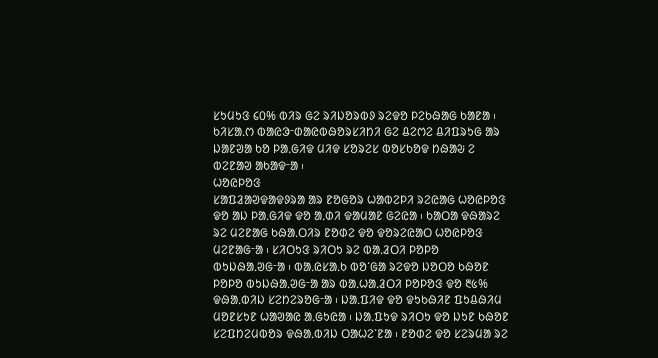ᱥᱩᱢᱩᱝ ᱔᱐% ᱵᱤᱨ ᱜᱮ ᱨᱤᱡᱚᱨᱵᱽ ᱨᱮᱫᱚ ᱞᱮᱠᱷᱟᱜ ᱠᱟᱱᱟ ᱾ ᱠᱤᱥᱟᱹᱬ ᱵᱟᱭᱳᱼᱰᱟᱭᱵᱷᱚᱨᱥᱤᱴᱤ ᱜᱮ ᱪᱮᱬᱮ ᱪᱤᱯᱨᱩᱜ ᱟᱨ ᱡᱟᱱᱣᱟ ᱠᱚ ᱞᱟᱹᱜᱤᱫ ᱢᱤᱫ ᱥᱚᱨᱮᱥ ᱵᱚᱥᱠᱚᱫ ᱴᱷᱟᱶ ᱮ ᱵᱮᱱᱟᱣ ᱟᱠᱟᱫᱼᱟ ᱾
ᱦᱚᱭᱞᱚᱝ
ᱥᱟᱯᱲᱟᱣᱫᱟᱫᱽᱨᱟ ᱟᱨ ᱱᱚᱜᱚᱨ ᱦᱟᱵᱮᱞᱤ ᱨᱮᱭᱟᱜ ᱦᱚᱭᱞᱚᱝ ᱫᱚ ᱟᱡ ᱞᱟᱹᱜᱤᱫ ᱫᱚ ᱟᱹᱰᱤ ᱫᱟᱢᱟᱱ ᱜᱮᱭᱟ ᱾ ᱠᱟᱛᱟ ᱫᱷᱟᱨᱮ ᱨᱮ ᱢᱮᱱᱟᱜ ᱠᱷᱟᱹᱛᱤᱨ ᱱᱚᱰᱮ ᱫᱚ ᱫᱚᱨᱮᱭᱟᱛ ᱦᱚᱭᱞᱚᱝ ᱢᱮᱱᱟᱜᱼᱟ ᱾ ᱥᱤᱛᱩᱝ ᱨᱤᱛᱩ ᱨᱮ ᱵᱟᱹᱲᱛᱤ ᱞᱚᱞᱚ ᱵᱩᱡᱷᱟᱹᱣᱜᱼᱟ ᱾ ᱵᱟᱹᱭᱥᱟᱹᱠ ᱵᱚᱸᱜᱟ ᱨᱮᱫᱚ ᱡᱚᱛᱚ ᱠᱷᱚᱱ ᱞᱚᱞᱚ ᱵᱩᱡᱷᱟᱹᱣᱜᱼᱟ ᱟᱨ ᱵᱟᱹᱦᱟᱹᱲᱛᱤ ᱞᱚᱞᱚᱝ ᱫᱚ ᱓᱕% ᱫᱷᱟᱹᱵᱤᱡ ᱥᱮᱴᱮᱨᱚᱜᱼᱟ ᱾ ᱡᱟᱹᱯᱤᱫ ᱫᱚ ᱫᱩᱠᱷᱤᱱ ᱯᱩᱪᱷᱤᱢ ᱢᱚᱱᱥᱩᱱ ᱦᱟᱣᱟᱭ ᱟᱹᱜᱩᱭᱟ ᱾ ᱡᱟᱹᱯᱩᱫ ᱨᱤᱛᱩ ᱫᱚ ᱡᱩᱱ ᱠᱷᱚᱱ ᱥᱮᱯᱴᱮᱢᱵᱚᱨ ᱫᱷᱟᱹᱵᱤᱡ ᱛᱟᱦᱮᱸᱱᱟ ᱾ ᱱᱚᱰᱮ ᱫᱚ ᱥᱮᱨᱢᱟ ᱨᱮ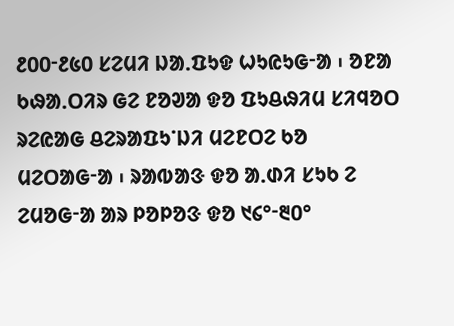᱒᱐᱐ᱼ᱒᱕᱐ ᱥᱮᱢᱤ ᱡᱟᱹᱯᱩᱫ ᱦᱩᱭᱩᱜᱼᱟ ᱾ ᱚᱱᱟ ᱠᱷᱟᱹᱛᱤᱨ ᱜᱮ ᱱᱚᱣᱟ ᱫᱚ ᱯᱩᱪᱷᱤᱢ ᱥᱤᱧᱚᱛ ᱨᱮᱭᱟᱜ ᱪᱮᱨᱟᱯᱩᱸᱡᱤ ᱢᱮᱱᱛᱮ ᱠᱚ ᱢᱮᱛᱟᱜᱼᱟ ᱾ ᱨᱟᱵᱟᱝ ᱫᱚ ᱟᱹᱰᱤ ᱥᱩᱠ ᱮ ᱮᱢᱚᱜᱼᱟ ᱟᱨ ᱞᱚᱞᱚᱝ ᱫᱚ ᱑᱔°ᱼ᱓᱐°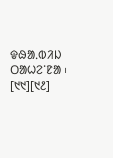ᱫᱷᱟᱹᱵᱤᱡ ᱛᱟᱦᱮᱸᱱᱟ ᱾ [᱑᱑][᱑᱒]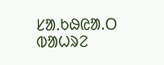ᱥᱟ.ᱠᱷᱭᱟ.ᱛ
ᱵᱟᱦᱨᱮ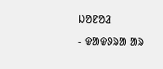ᱡᱚᱱᱚᱲ
- ᱫᱟᱫᱽᱨᱟ ᱟᱨ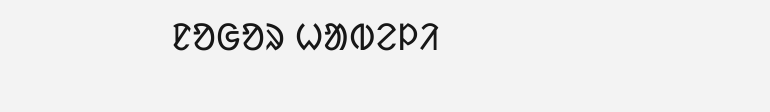ᱱᱚᱜᱚᱨ ᱦᱟᱵᱮᱞᱤ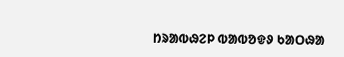ᱴᱨᱟᱵᱷᱮᱞ ᱵᱟᱵᱚᱫᱽ ᱠᱟᱛᱷᱟ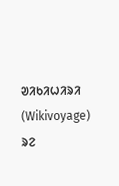ᱣᱤᱠᱤᱦᱤᱨᱤ (Wikivoyage) ᱨᱮ